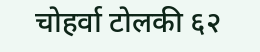चोहर्वा टोलकी ६२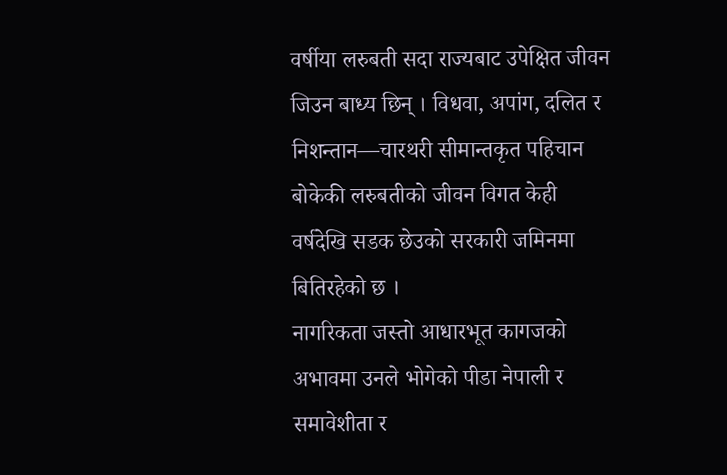वर्षीया लरुबती सदा राज्यबाट उपेक्षित जीवन जिउन बाध्य छिन् । विधवा, अपांग, दलित र निशन्तान—चारथरी सीमान्तकृत पहिचान बोकेकी लरुबतीको जीवन विगत केही वर्षदेखि सडक छेउको सरकारी जमिनमा बितिरहेको छ ।
नागरिकता जस्तो आधारभूत कागजको अभावमा उनले भोगेको पीडा नेपाली र समावेशीता र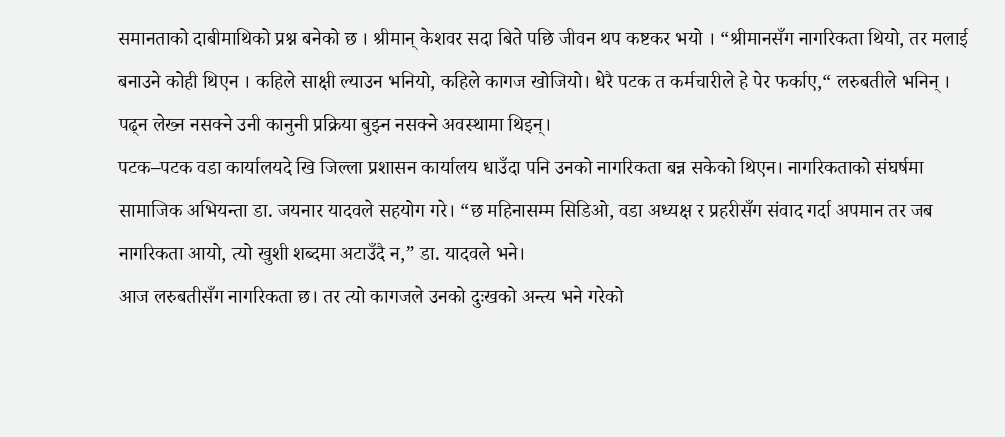समानताको दाबीमाथिको प्रश्न बनेको छ । श्रीमान् केशवर सदा बिते पछि जीवन थप कष्टकर भयो । “श्रीमानसँग नागरिकता थियो, तर मलाई बनाउने कोही थिएन । कहिले साक्षी ल्याउन भनियो, कहिले कागज खोजियो। धेरै पटक त कर्मचारीले हे पेर फर्काए,“ लरुबतीले भनिन् । पढ्न लेख्न नसक्ने उनी कानुनी प्रक्रिया बुझ्न नसक्ने अवस्थामा थिइन्।
पटक–पटक वडा कार्यालयदे खि जिल्ला प्रशासन कार्यालय धाउँदा पनि उनको नागरिकता बन्न सकेको थिएन। नागरिकताको संघर्षमा सामाजिक अभियन्ता डा. जयनार यादवले सहयोग गरे। “छ महिनासम्म सिडिओ, वडा अध्यक्ष र प्रहरीसँग संवाद गर्दा अपमान तर जब नागरिकता आयो, त्यो खुशी शब्दमा अटाउँदै न,” डा. यादवले भने।
आज लरुबतीसँग नागरिकता छ। तर त्यो कागजले उनको दुःखको अन्त्य भने गरेको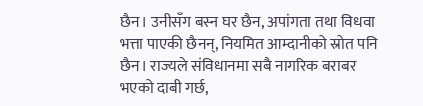छैन। उनीसँग बस्न घर छैन, अपांगता तथा विधवा भत्ता पाएकी छैनन्, नियमित आम्दानीको स्रोत पनि छैन। राज्यले संविधानमा सबै नागरिक बराबर भएको दाबी गर्छ,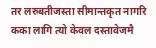तर लरुबतीजस्ता सीमान्तकृत नागरि कका लागि त्यो केवल दस्तावेजमै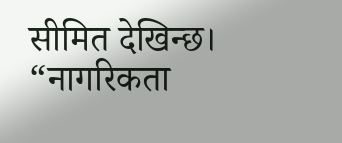सीमित देखिन्छ। “नागरिकता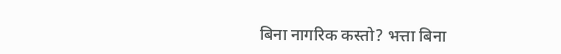बिना नागरिक कस्तो? भत्ता बिना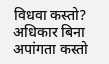विधवा कस्तो? अधिकार बिना अपांगता कस्तो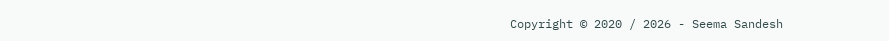Copyright © 2020 / 2026 - Seema Sandesh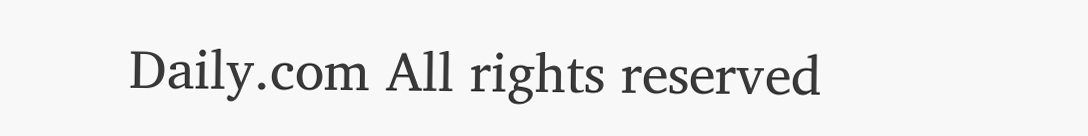Daily.com All rights reserved